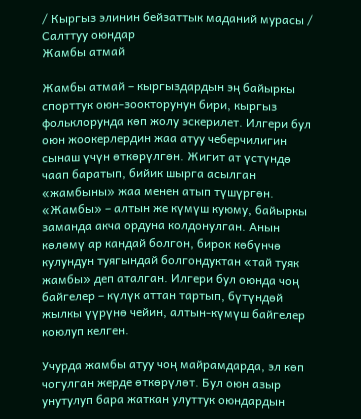/ Кыргыз элинин бейзаттык маданий мурасы / Салттуу оюндар
Жамбы атмай

Жамбы атмай – кыргыздардын эң байыркы спорттук оюн-зоокторунун бири, кыргыз фольклорунда көп жолу эскерилет. Илгери бул оюн жоокерлердин жаа атуу чеберчилигин сынаш үчүн өткөрүлгөн. Жигит ат үстүндө чаап баратып, бийик шырга асылган «жамбыны» жаа менен атып түшүргөн. «Жамбы» – алтын же күмүш куюму, байыркы заманда акча ордуна колдонулган. Анын көлөмү ар кандай болгон, бирок көбүнчө кулундун туягындай болгондуктан «тай туяк жамбы» деп аталган. Илгери бул оюнда чоң байгелер – күлүк аттан тартып, бүтүндөй жылкы үүрүнө чейин, алтын-күмүш байгелер коюлуп келген.

Учурда жамбы атуу чоң майрамдарда, эл көп чогулган жерде өткөрүлөт. Бул оюн азыр унутулуп бара жаткан улуттук оюндардын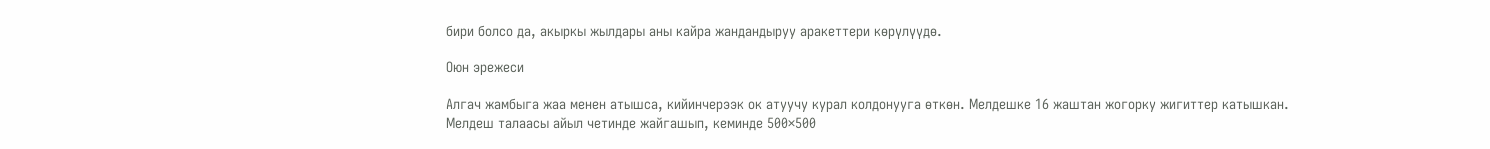бири болсо да, акыркы жылдары аны кайра жандандыруу аракеттери көрүлүүдө.

Оюн эрежеси

Алгач жамбыга жаа менен атышса, кийинчерээк ок атуучу курал колдонууга өткөн. Мелдешке 16 жаштан жогорку жигиттер катышкан. Мелдеш талаасы айыл четинде жайгашып, кеминде 500×500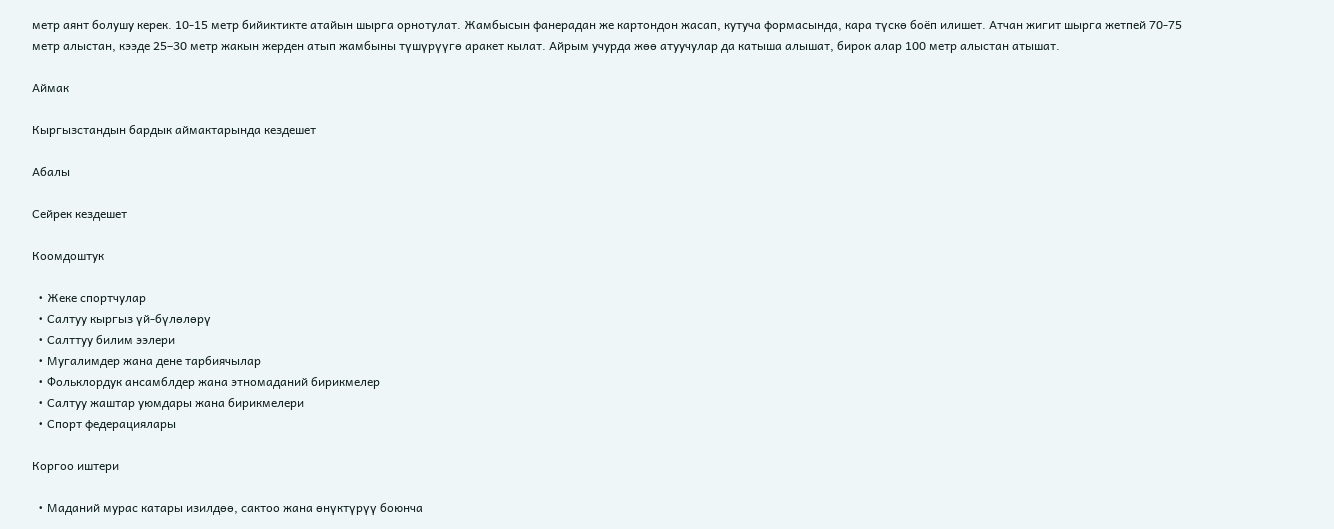метр аянт болушу керек. 10-15 метр бийиктикте атайын шырга орнотулат. Жамбысын фанерадан же картондон жасап, кутуча формасында, кара түскө боёп илишет. Атчан жигит шырга жетпей 70-75 метр алыстан, кээде 25–30 метр жакын жерден атып жамбыны түшүрүүгө аракет кылат. Айрым учурда жөө атуучулар да катыша алышат, бирок алар 100 метр алыстан атышат.

Аймак

Кыргызстандын бардык аймактарында кездешет

Абалы

Сейрек кездешет

Коомдоштук

  • Жеке спортчулар
  • Салтуу кыргыз үй-бүлөлөрү
  • Салттуу билим ээлери
  • Мугалимдер жана дене тарбиячылар
  • Фольклордук ансамблдер жана этномаданий бирикмелер
  • Салтуу жаштар уюмдары жана бирикмелери
  • Спорт федерациялары

Коргоо иштери

  • Маданий мурас катары изилдөө, сактоо жана өнүктүрүү боюнча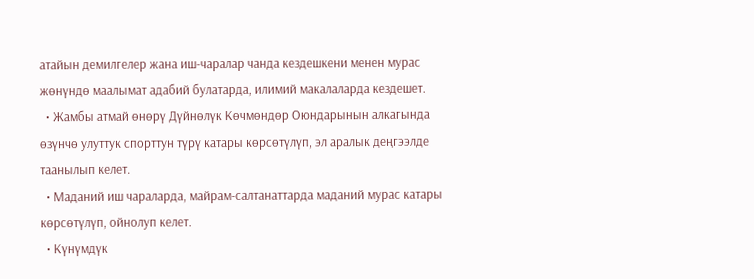атайын демилгелер жана иш-чаралар чанда кездешкени менен мурас жөнүндө маалымат адабий булатарда, илимий макалаларда кездешет.
  • Жамбы атмай өнөрү Дүйнөлүк Көчмөндөр Оюндарынын алкагында өзүнчө улуттук спорттун түрү катары көрсөтүлүп, эл аралык деңгээлде таанылып келет.
  • Маданий иш чараларда, майрам-салтанаттарда маданий мурас катары көрсөтүлүп, ойнолуп келет.
  • Күнүмдүк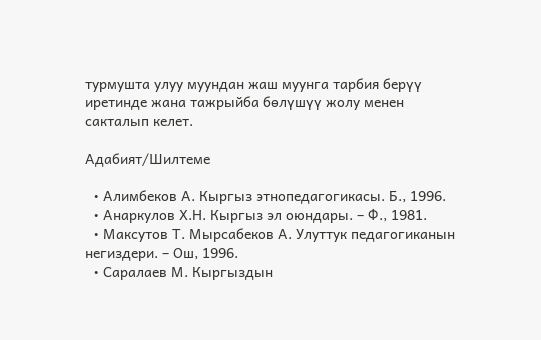турмушта улуу муундан жаш муунга тарбия берүү иретинде жана тажрыйба бөлүшүү жолу менен сакталып келет.

Адабият/Шилтеме

  • Алимбеков А. Кыргыз этнопедагогикасы. Б., 1996.
  • Анаркулов Х.Н. Кыргыз эл оюндары. – Ф., 1981.
  • Максутов Т. Мырсабеков А. Улуттук педагогиканын негиздери. – Ош, 1996.
  • Саралаев М. Кыргыздын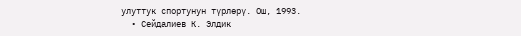улуттук спортунун түрлөрү. Ош, 1993.
  • Сейдалиев К. Элдик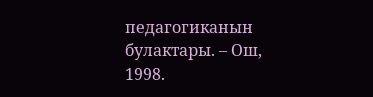педагогиканын булактары. – Ош, 1998.